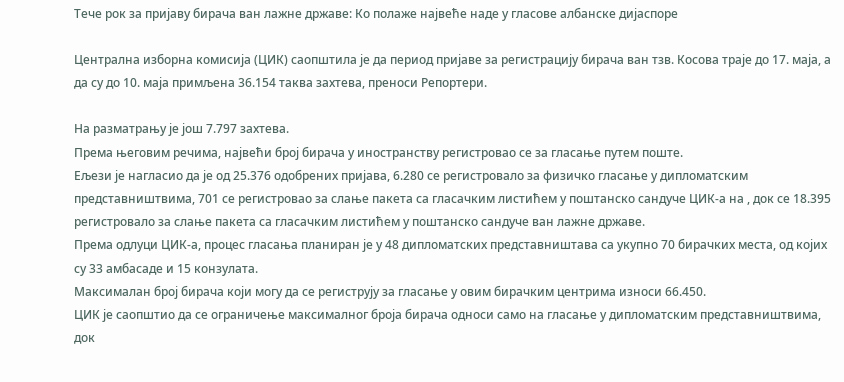Тече рок за пријаву бирача ван лажне државе: Ко полаже највеће наде у гласове албанске дијаспоре

Централна изборна комисија (ЦИК) саопштила је да период пријаве за регистрацију бирача ван тзв. Косова траје до 17. маја, а да су до 10. маја примљена 36.154 таква захтева, преноси Репортери.

На разматрању је још 7.797 захтева.
Према његовим речима, највећи број бирача у иностранству регистровао се за гласање путем поште.
Ељези је нагласио да је од 25.376 одобрених пријава, 6.280 се регистровало за физичко гласање у дипломатским представништвима, 701 се регистровао за слање пакета са гласачким листићем у поштанско сандуче ЦИК-а на , док се 18.395 регистровало за слање пакета са гласачким листићем у поштанско сандуче ван лажне државе.
Према одлуци ЦИК-а, процес гласања планиран је у 48 дипломатских представништава са укупно 70 бирачких места, од којих су 33 амбасаде и 15 конзулата.
Максималан број бирача који могу да се региструју за гласање у овим бирачким центрима износи 66.450.
ЦИК је саопштио да се ограничење максималног броја бирача односи само на гласање у дипломатским представништвима, док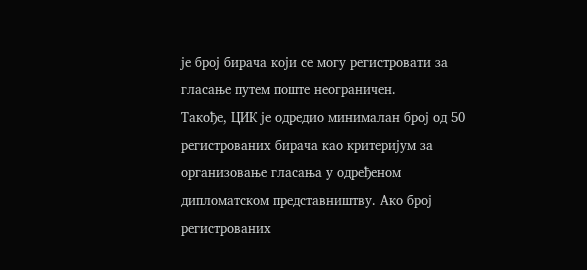је број бирача који се могу регистровати за гласање путем поште неограничен.
Такође, ЦИК је одредио минималан број од 50 регистрованих бирача као критеријум за организовање гласања у одређеном дипломатском представништву. Ако број регистрованих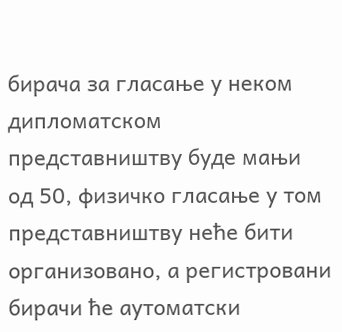бирача за гласање у неком дипломатском представништву буде мањи од 50, физичко гласање у том представништву неће бити организовано, а регистровани бирачи ће аутоматски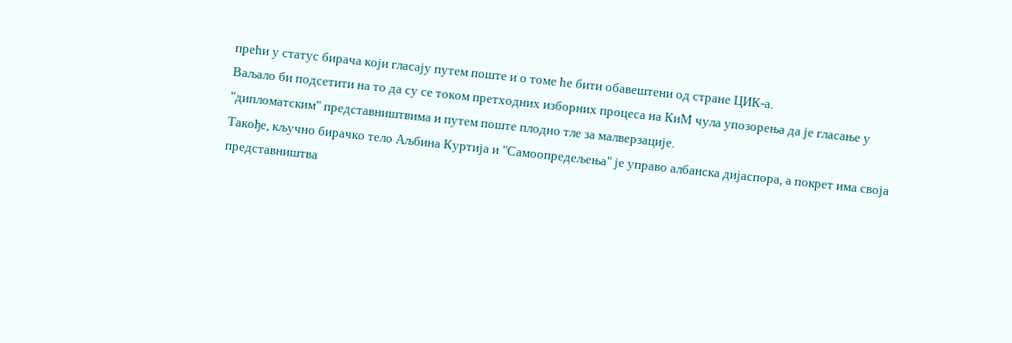прећи у статус бирача који гласају путем поште и о томе ће бити обавештени од стране ЦИК-а.
Ваљало би подсетити на то да су се током претходних изборних процеса на КиМ чула упозорења да је гласање у "дипломатским" представништвима и путем поште плодно тле за малверзације.
Такође, кључно бирачко тело Аљбина Куртија и "Самоопредељења" је управо албанска дијаспора, а покрет има своја представништва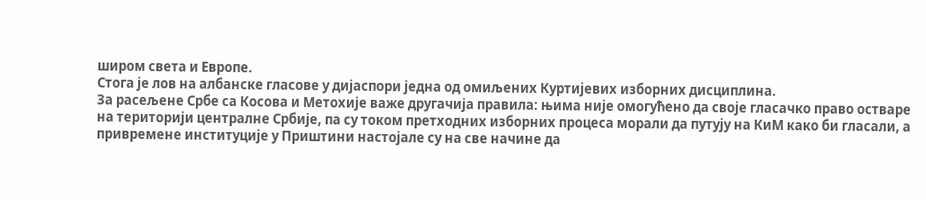широм света и Европе.
Стога је лов на албанске гласове у дијаспори једна од омиљених Куртијевих изборних дисциплина.
За расељене Србе са Косова и Метохије важе другачија правила: њима није омогућено да своје гласачко право остваре на територији централне Србије, па су током претходних изборних процеса морали да путују на КиМ како би гласали, а привремене институције у Приштини настојале су на све начине да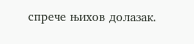спрече њихов долазак.